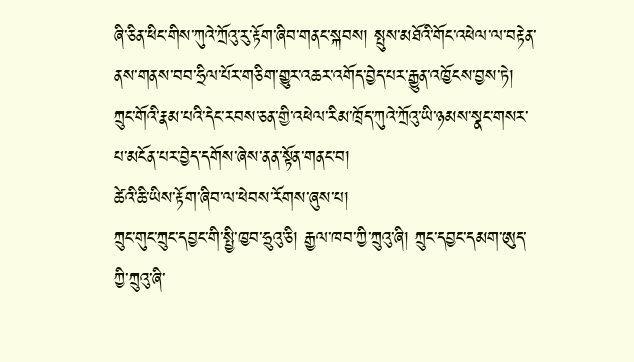ཞི་ཅིན་ཕིང་གིས་ཀུའེ་ཀྲོའུ་རུ་རྟོག་ཞིབ་གནང་སྐབས། སྤུས་མཐོའི་གོང་འཕེལ་ལ་བརྟེན་ནས་གནས་བབ་ཧྲིལ་པོར་གཅིག་གྱུར་འཆར་འགོད་བྱེད་པར་རྒྱུན་འཁྱོངས་བྱས་ཏེ། ཀྲུང་གོའི་རྣམ་པའི་དེང་རབས་ཅན་གྱི་འཕེལ་རིམ་ཁྲོད་ཀུའེ་ཀྲོའུ་ཡི་ཉམས་སྣང་གསར་པ་མངོན་པར་བྱེད་དགོས་ཞེས་ནན་སྟོན་གནང་བ།
ཚེའི་ཆི་ཡིས་རྟོག་ཞིབ་ལ་ཕེབས་རོགས་ཞུས་པ།
ཀྲུང་གུང་ཀྲུང་དབྱང་གི་སྤྱི་ཁྱབ་ཧྲུའུ་ཅི། རྒྱལ་ཁབ་ཀྱི་ཀྲུའུ་ཞི། ཀྲུང་དབྱང་དམག་ཨུད་ཀྱི་ཀྲུའུ་ཞི་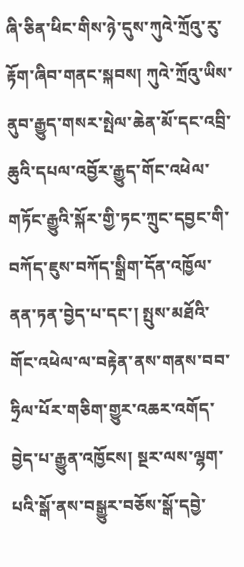ཞི་ཅིན་ཕིང་གིས་ཉེ་དུས་ཀུའེ་ཀྲོའུ་རུ་རྟོག་ཞིབ་གནང་སྐབས། ཀུའེ་ཀྲོའུ་ཡིས་ནུབ་རྒྱུད་གསར་སྤེལ་ཆེན་མོ་དང་འབྲི་ཆུའི་དཔལ་འབྱོར་རྒྱུད་གོང་འཕེལ་གཏོང་རྒྱུའི་སྐོར་གྱི་ཏང་ཀྲུང་དབྱང་གི་བཀོད་ཇུས་བཀོད་སྒྲིག་དོན་འཁྱོལ་ནན་ཏན་བྱེད་པ་དང་། སྤུས་མཐོའི་གོང་འཕེལ་ལ་བརྟེན་ནས་གནས་བབ་ཧྲིལ་པོར་གཅིག་གྱུར་འཆར་འགོད་བྱེད་པ་རྒྱུན་འཁྱོངས། སྔར་ལས་ལྷག་པའི་སྒོ་ནས་བསྒྱུར་བཅོས་སྒོ་དབྱེ་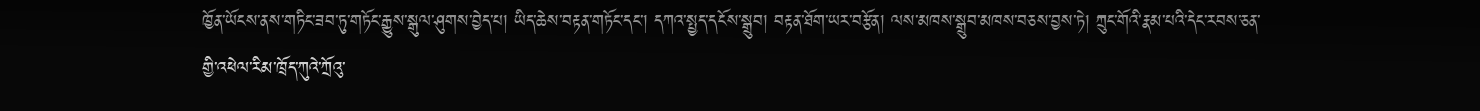ཁྱོན་ཡོངས་ནས་གཏིང་ཟབ་ཏུ་གཏོང་རྒྱུས་སྒུལ་ཤུགས་བྱེད་པ། ཡིད་ཆེས་བརྟན་གཏོང་དང་། དཀའ་སྤྱད་དངོས་སྒྲུབ། བརྟན་ཐོག་ཡར་བརྩོན། ལས་མཁས་སྒྲུབ་མཁས་བཅས་བྱས་ཏེ། ཀྲུང་གོའི་རྣམ་པའི་དེང་རབས་ཅན་གྱི་འཕེལ་རིམ་ཁྲོད་ཀུའེ་ཀྲོའུ་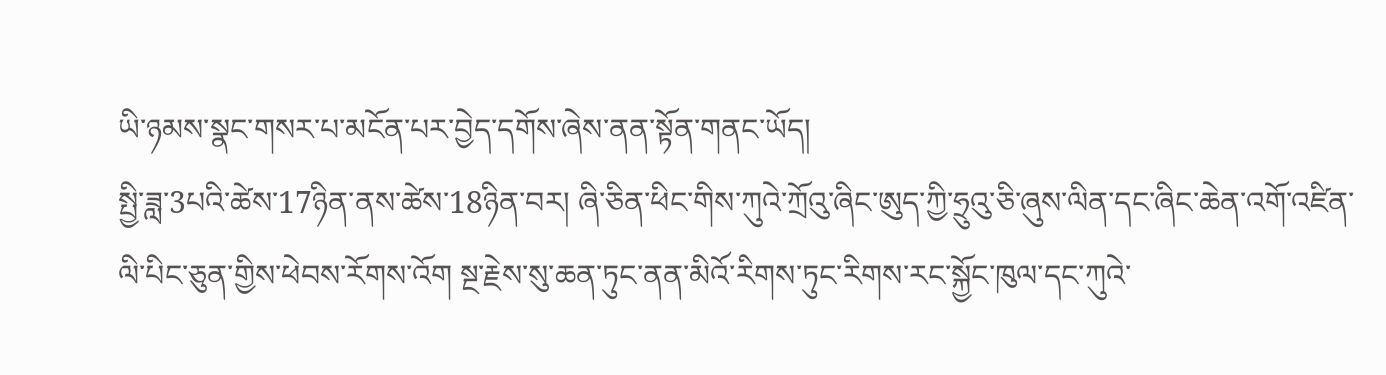ཡི་ཉམས་སྣང་གསར་པ་མངོན་པར་བྱེད་དགོས་ཞེས་ནན་སྟོན་གནང་ཡོད།
སྤྱི་ཟླ་3པའི་ཚེས་17ཉིན་ནས་ཚེས་18ཉིན་བར། ཞི་ཅིན་ཕིང་གིས་ཀུའེ་ཀྲོའུ་ཞིང་ཨུད་ཀྱི་ཧྲུའུ་ཅི་ཞུས་ལིན་དང་ཞིང་ཆེན་འགོ་འཛིན་ལི་པིང་ཅུན་གྱིས་ཕེབས་རོགས་འོག སྔ་རྗེས་སུ་ཆན་ཏུང་ནན་མིའོ་རིགས་ཏུང་རིགས་རང་སྐྱོང་ཁུལ་དང་ཀུའེ་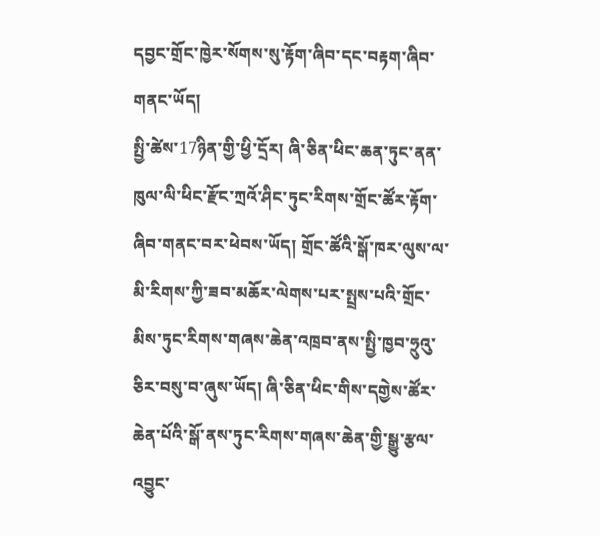དབྱང་གྲོང་ཁྱེར་སོགས་སུ་རྟོག་ཞིབ་དང་བརྟག་ཞིབ་གནང་ཡོད།
སྤྱི་ཚེས་17ཉིན་གྱི་ཕྱི་དྲོར། ཞི་ཅིན་ཕིང་ཆན་ཏུང་ནན་ཁུལ་ལི་ཕིང་རྫོང་ཀྲའོ་ཤིང་ཏུང་རིགས་གྲོང་ཚོར་རྟོག་ཞིབ་གནང་བར་ཕེབས་ཡོད། གྲོང་ཚོའི་སྒོ་ཁར་ལུས་ལ་མི་རིགས་ཀྱི་ཟབ་མཆོར་ལེགས་པར་སྤྲས་པའི་གྲོང་མིས་ཏུང་རིགས་གཞས་ཆེན་འཁྲབ་ནས་སྤྱི་ཁྱབ་ཧྲུའུ་ཅིར་བསུ་བ་ཞུས་ཡོད། ཞི་ཅིན་ཕིང་གིས་དགྱེས་ཚོར་ཆེན་པོའི་སྒོ་ནས་ཏུང་རིགས་གཞས་ཆེན་གྱི་སྒྱུ་རྩལ་འབྱུང་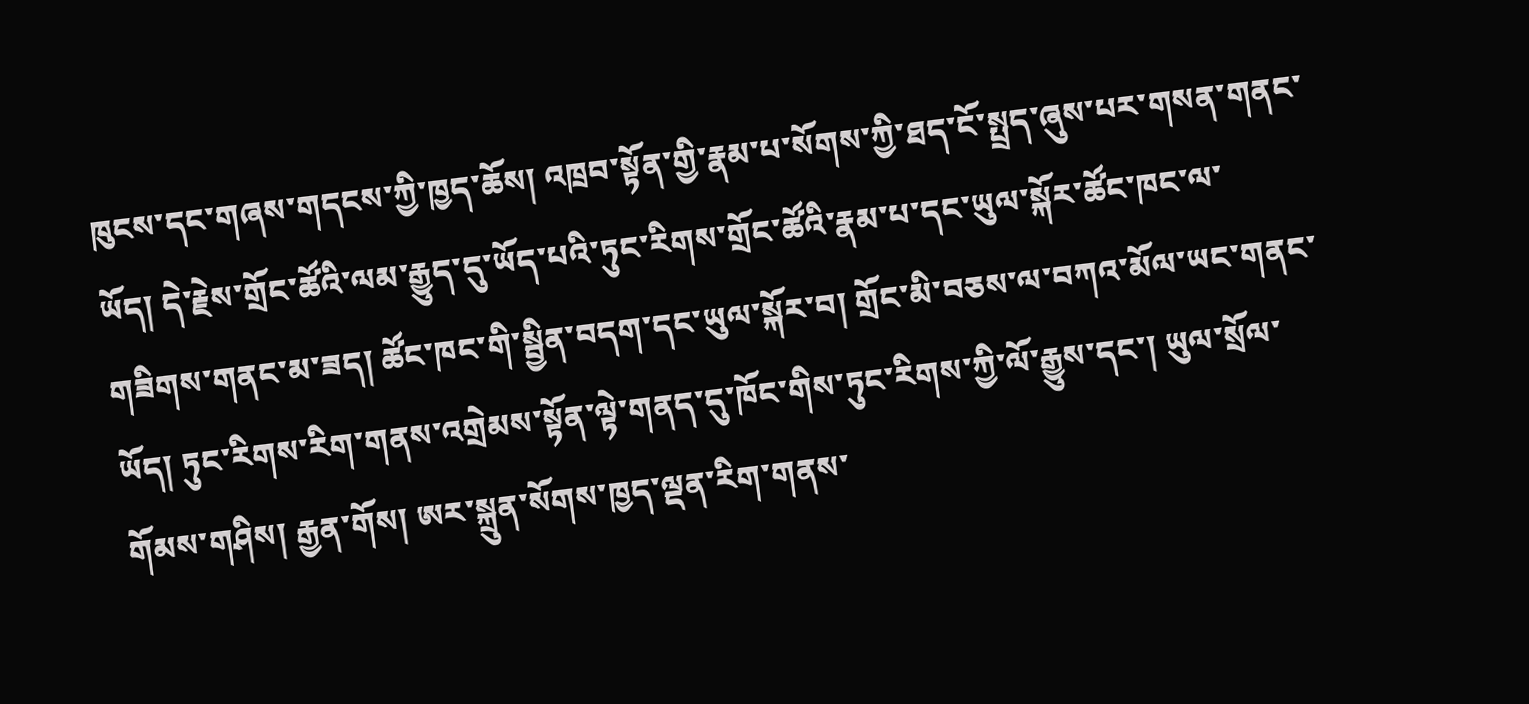ཁུངས་དང་གཞས་གདངས་ཀྱི་ཁྱད་ཆོས། འཁྲབ་སྟོན་གྱི་རྣམ་པ་སོགས་ཀྱི་ཐད་ངོ་སྤྲད་ཞུས་པར་གསན་གནང་ཡོད། དེ་རྗེས་གྲོང་ཚོའི་ལམ་རྒྱུད་དུ་ཡོད་པའི་ཏུང་རིགས་གྲོང་ཚོའི་རྣམ་པ་དང་ཡུལ་སྐོར་ཚོང་ཁང་ལ་གཟིགས་གནང་མ་ཟད། ཚོང་ཁང་གི་སྦྱིན་བདག་དང་ཡུལ་སྐོར་བ། གྲོང་མི་བཅས་ལ་བཀའ་མོལ་ཡང་གནང་ཡོད། ཏུང་རིགས་རིག་གནས་འགྲེམས་སྟོན་ལྟེ་གནད་དུ་ཁོང་གིས་ཏུང་རིགས་ཀྱི་ལོ་རྒྱུས་དང་། ཡུལ་སྲོལ་གོམས་གཤིས། རྒྱན་གོས། ཨར་སྐྲུན་སོགས་ཁྱད་ལྡན་རིག་གནས་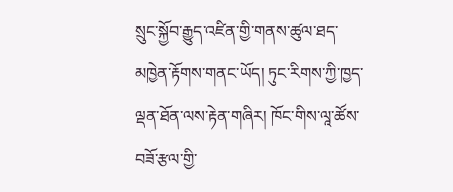སྲུང་སྐྱོབ་རྒྱུད་འཛིན་གྱི་གནས་ཚུལ་ཐད་མཁྱེན་རྟོགས་གནང་ཡོད། ཏུང་རིགས་ཀྱི་ཁྱད་ལྡན་ཐོན་ལས་རྟེན་གཞིར། ཁོང་གིས་ལཱ་ཚོས་བཟོ་རྩལ་གྱི་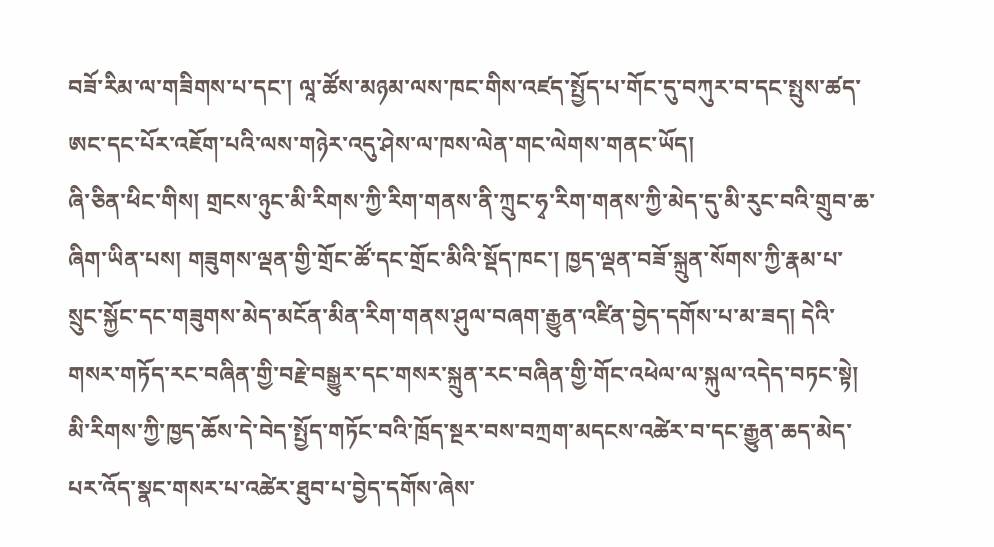བཟོ་རིམ་ལ་གཟིགས་པ་དང་། ལཱ་ཚོས་མཉམ་ལས་ཁང་གིས་འཛད་སྤྱོད་པ་གོང་དུ་བཀུར་བ་དང་སྤུས་ཚད་ཨང་དང་པོར་འཇོག་པའི་ལས་གཉེར་འདུ་ཤེས་ལ་ཁས་ལེན་གང་ལེགས་གནང་ཡོད།
ཞི་ཅིན་ཕིང་གིས། གྲངས་ཉུང་མི་རིགས་ཀྱི་རིག་གནས་ནི་ཀྲུང་ཧྭ་རིག་གནས་ཀྱི་མེད་དུ་མི་རུང་བའི་གྲུབ་ཆ་ཞིག་ཡིན་པས། གཟུགས་ལྡན་གྱི་གྲོང་ཚོ་དང་གྲོང་མིའི་སྡོད་ཁང་། ཁྱད་ལྡན་བཟོ་སྐྲུན་སོགས་ཀྱི་རྣམ་པ་སྲུང་སྐྱོང་དང་གཟུགས་མེད་མངོན་མིན་རིག་གནས་ཤུལ་བཞག་རྒྱུན་འཛིན་བྱེད་དགོས་པ་མ་ཟད། དེའི་གསར་གཏོད་རང་བཞིན་གྱི་བརྗེ་བསྒྱུར་དང་གསར་སྐྲུན་རང་བཞིན་གྱི་གོང་འཕེལ་ལ་སྐུལ་འདེད་བཏང་སྟེ། མི་རིགས་ཀྱི་ཁྱད་ཆོས་དེ་བེད་སྤྱོད་གཏོང་བའི་ཁྲོད་སྔར་བས་བཀྲག་མདངས་འཚེར་བ་དང་རྒྱུན་ཆད་མེད་པར་འོད་སྣང་གསར་པ་འཚེར་ཐུབ་པ་བྱེད་དགོས་ཞེས་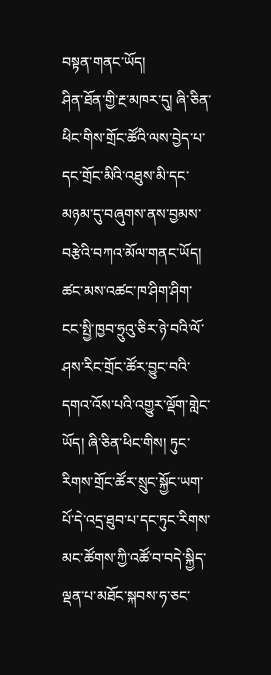བསྟན་གནང་ཡོད།
ཤིན་ཐོན་གྱི་རྔ་མཁར་དུ། ཞི་ཅིན་ཕིང་གིས་གྲོང་ཚོའི་ལས་བྱེད་པ་དང་གྲོང་མིའི་འཐུས་མི་དང་མཉམ་དུ་བཞུགས་ནས་བྱམས་བརྩེའི་བཀའ་མོལ་གནང་ཡོད། ཚང་མས་འཚང་ཁ་ཤིག་ཤིག་ངང་སྤྱི་ཁྱབ་ཧྲུའུ་ཅིར་ཉེ་བའི་ལོ་ཤས་རིང་གྲོང་ཚོར་བྱུང་བའི་དགའ་འོས་པའི་འགྱུར་ལྡོག་གླེང་ཡོད། ཞི་ཅིན་ཕིང་གིས། ཏུང་རིགས་གྲོང་ཚོར་སྲུང་སྐྱོང་ཡག་པོ་དེ་འདྲ་ཐུབ་པ་དང་ཏུང་རིགས་མང་ཚོགས་ཀྱི་འཚོ་བ་བདེ་སྐྱིད་ལྡན་པ་མཐོང་སྐབས་ཧ་ཅང་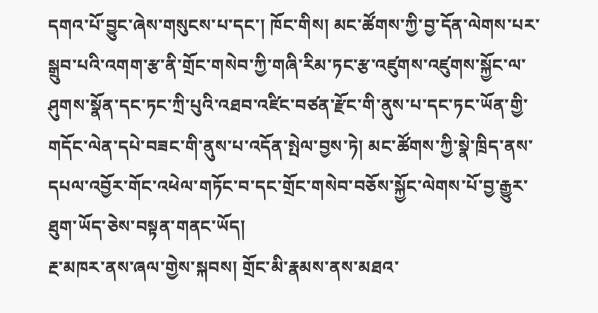དགའ་པོ་བྱུང་ཞེས་གསུངས་པ་དང་། ཁོང་གིས། མང་ཚོགས་ཀྱི་བྱ་དོན་ལེགས་པར་སྒྲུབ་པའི་འགག་རྩ་ནི་གྲོང་གསེབ་ཀྱི་གཞི་རིམ་ཏང་རྩ་འཛུགས་འཛུགས་སྐྱོང་ལ་ཤུགས་སྣོན་དང་ཏང་ཀྲི་པུའི་འཐབ་འཛིང་བཙན་རྫོང་གི་ནུས་པ་དང་ཏང་ཡོན་གྱི་གདོང་ལེན་དཔེ་བཟང་གི་ནུས་པ་འདོན་སྤེལ་བྱས་ཏེ། མང་ཚོགས་ཀྱི་སྣེ་ཁྲིད་ནས་དཔལ་འབྱོར་གོང་འཕེལ་གཏོང་བ་དང་གྲོང་གསེབ་བཅོས་སྐྱོང་ལེགས་པོ་བྱ་རྒྱུར་ཐུག་ཡོད་ཅེས་བསྟན་གནང་ཡོད།
རྔ་མཁར་ནས་ཞལ་གྱེས་སྐབས། གྲོང་མི་རྣམས་ནས་མཐའ་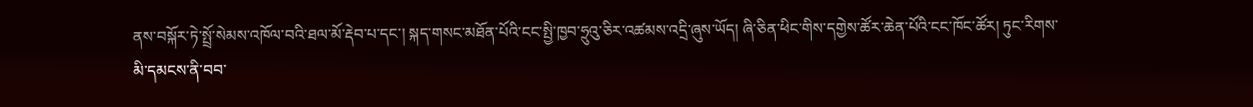ནས་བསྐོར་ཏེ་སྤྲོ་སེམས་འཁོལ་བའི་ཐལ་མོ་རྡེབ་པ་དང་། སྐད་གསང་མཐོན་པོའི་ངང་སྤྱི་ཁྱབ་ཧྲུའུ་ཅིར་འཚམས་འདྲི་ཞུས་ཡོད། ཞི་ཅིན་ཕིང་གིས་དགྱེས་ཚོར་ཆེན་པོའི་ངང་ཁོང་ཚོར། ཏུང་རིགས་མི་དམངས་ནི་བབ་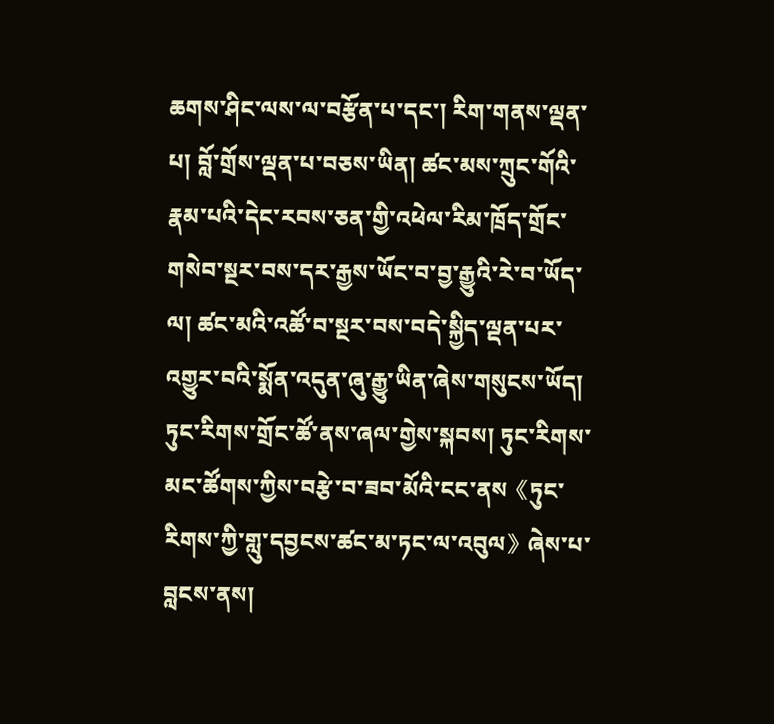ཆགས་ཤིང་ལས་ལ་བརྩོན་པ་དང་། རིག་གནས་ལྡན་པ། བློ་གྲོས་ལྡན་པ་བཅས་ཡིན། ཚང་མས་ཀྲུང་གོའི་རྣམ་པའི་དེང་རབས་ཅན་གྱི་འཕེལ་རིམ་ཁྲོད་གྲོང་གསེབ་སྔར་བས་དར་རྒྱས་ཡོང་བ་བྱ་རྒྱུའི་རེ་བ་ཡོད་ལ། ཚང་མའི་འཚོ་བ་སྔར་བས་བདེ་སྐྱིད་ལྡན་པར་འགྱུར་བའི་སྨོན་འདུན་ཞུ་རྒྱུ་ཡིན་ཞེས་གསུངས་ཡོད།
ཏུང་རིགས་གྲོང་ཚོ་ནས་ཞལ་གྱེས་སྐབས། ཏུང་རིགས་མང་ཚོགས་ཀྱིས་བརྩེ་བ་ཟབ་མོའི་ངང་ནས《ཏུང་རིགས་ཀྱི་གླུ་དབྱངས་ཚང་མ་ཏང་ལ་འབུལ》ཞེས་པ་བླངས་ནས།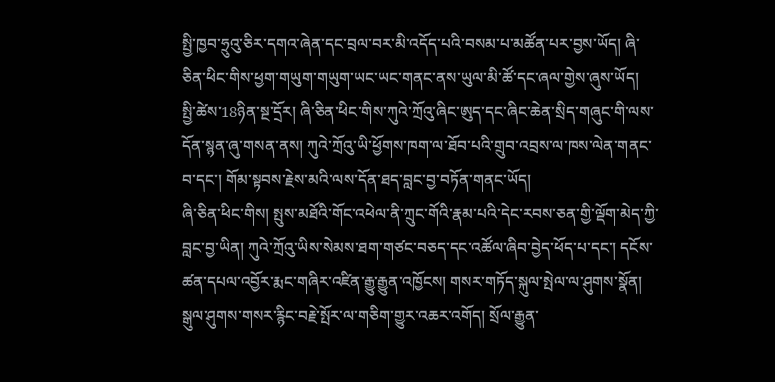སྤྱི་ཁྱབ་ཧྲུའུ་ཅིར་དགའ་ཞེན་དང་བྲལ་བར་མི་འདོད་པའི་བསམ་པ་མཚོན་པར་བྱས་ཡོད། ཞི་ཅིན་ཕིང་གིས་ཕྱག་གཡུག་གཡུག་ཡང་ཡང་གནང་ནས་ཡུལ་མི་ཚོ་དང་ཞལ་གྱེས་ཞུས་ཡོད།
སྤྱི་ཚེས་18ཉིན་སྔ་དྲོར། ཞི་ཅིན་ཕིང་གིས་ཀུའེ་ཀྲོའུ་ཞིང་ཨུད་དང་ཞིང་ཆེན་སྲིད་གཞུང་གི་ལས་དོན་སྙན་ཞུ་གསན་ནས། ཀུའེ་ཀྲོའུ་ཡི་ཕྱོགས་ཁག་ལ་ཐོབ་པའི་གྲུབ་འབྲས་ལ་ཁས་ལེན་གནང་བ་དང་། གོམ་སྟབས་རྗེས་མའི་ལས་དོན་ཐད་བླང་བྱ་བཏོན་གནང་ཡོད།
ཞི་ཅིན་ཕིང་གིས། སྤུས་མཐོའི་གོང་འཕེལ་ནི་ཀྲུང་གོའི་རྣམ་པའི་དེང་རབས་ཅན་གྱི་ལྡོག་མེད་ཀྱི་བླང་བྱ་ཡིན། ཀུའེ་ཀྲོའུ་ཡིས་སེམས་ཐག་གཙང་བཅད་དང་འཚོལ་ཞིབ་བྱེད་ཕོད་པ་དང་། དངོས་ཚན་དཔལ་འབྱོར་རྨང་གཞིར་འཛིན་རྒྱུ་རྒྱུན་འཁྱོངས། གསར་གཏོད་སྐུལ་སྤེལ་ལ་ཤུགས་སྣོན། སྒུལ་ཤུགས་གསར་རྙིང་བརྗེ་སྤོར་ལ་གཅིག་གྱུར་འཆར་འགོད། སྲོལ་རྒྱུན་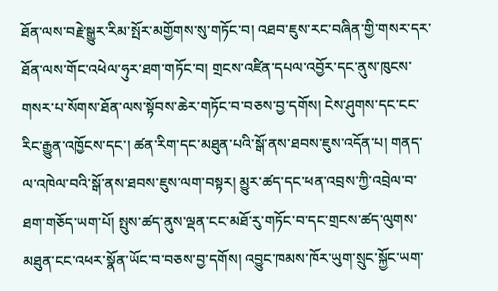ཐོན་ལས་བརྗེ་སྒྱུར་རིམ་སྤོར་མགྱོགས་སུ་གཏོང་བ། འཐབ་ཇུས་རང་བཞིན་གྱི་གསར་དར་ཐོན་ལས་གོང་འཕེལ་ཧུར་ཐག་གཏོང་བ། གྲངས་འཛིན་དཔལ་འབྱོར་དང་ནུས་ཁུངས་གསར་པ་སོགས་ཐོན་ལས་སྟོབས་ཆེར་གཏོང་བ་བཅས་བྱ་དགོས། ངེས་ཤུགས་དང་ངང་རིང་རྒྱུན་འཁྱོངས་དང་། ཚན་རིག་དང་མཐུན་པའི་སྒོ་ནས་ཐབས་ཇུས་འདོན་པ། གནད་ལ་འཁེལ་བའི་སྒོ་ནས་ཐབས་ཇུས་ལག་བསྟར། མྱུར་ཚད་དང་ཕན་འབྲས་ཀྱི་འབྲེལ་བ་ཐག་གཅོད་ཡག་པོ། སྤུས་ཚད་ནུས་ལྡན་ངང་མཐོ་རུ་གཏོང་བ་དང་གྲངས་ཚད་ལུགས་མཐུན་ངང་འཕར་སྣོན་ཡོང་བ་བཅས་བྱ་དགོས། འབྱུང་ཁམས་ཁོར་ཡུག་སྲུང་སྐྱོང་ཡག་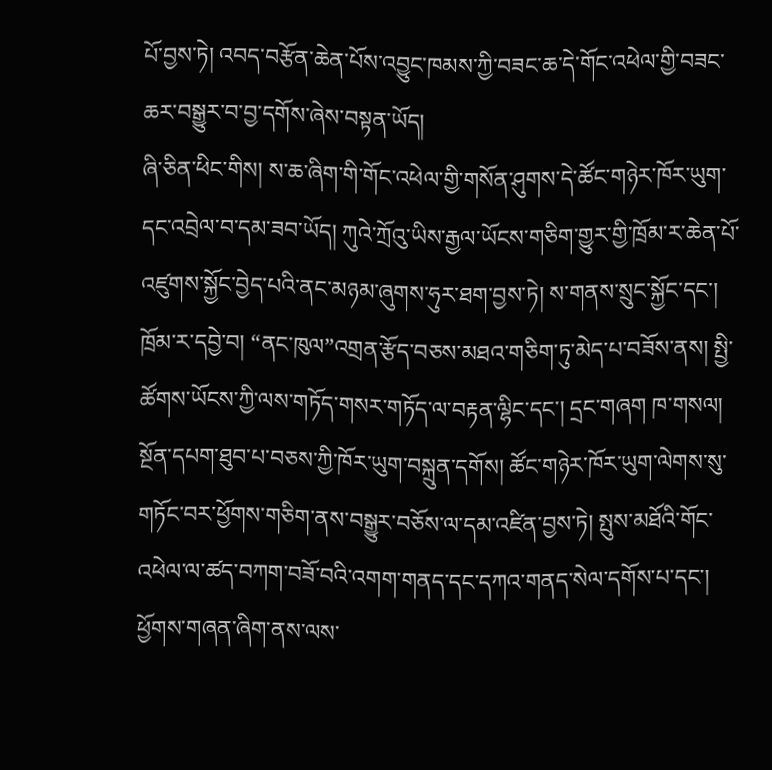པོ་བྱས་ཏེ། འབད་བརྩོན་ཆེན་པོས་འབྱུང་ཁམས་ཀྱི་བཟང་ཆ་དེ་གོང་འཕེལ་གྱི་བཟང་ཆར་བསྒྱུར་བ་བྱ་དགོས་ཞེས་བསྟན་ཡོད།
ཞི་ཅིན་ཕིང་གིས། ས་ཆ་ཞིག་གི་གོང་འཕེལ་གྱི་གསོན་ཤུགས་དེ་ཚོང་གཉེར་ཁོར་ཡུག་དང་འབྲེལ་བ་དམ་ཟབ་ཡོད། ཀུའེ་ཀྲོའུ་ཡིས་རྒྱལ་ཡོངས་གཅིག་གྱུར་གྱི་ཁྲོམ་ར་ཆེན་པོ་འཛུགས་སྐྱོང་བྱེད་པའི་ནང་མཉམ་ཞུགས་ཧུར་ཐག་བྱས་ཏེ། ས་གནས་སྲུང་སྐྱོང་དང་། ཁྲོམ་ར་དབྱེ་བ། “ནང་ཁུལ”འགྲན་རྩོད་བཅས་མཐའ་གཅིག་ཏུ་མེད་པ་བཟོས་ནས། སྤྱི་ཚོགས་ཡོངས་ཀྱི་ལས་གཏོད་གསར་གཏོད་ལ་བརྟན་ལྷིང་དང་། དྲང་གཞག ཁ་གསལ། སྔོན་དཔག་ཐུབ་པ་བཅས་ཀྱི་ཁོར་ཡུག་བསྐྲུན་དགོས། ཚོང་གཉེར་ཁོར་ཡུག་ལེགས་སུ་གཏོང་བར་ཕྱོགས་གཅིག་ནས་བསྒྱུར་བཅོས་ལ་དམ་འཛིན་བྱས་ཏེ། སྤུས་མཐོའི་གོང་འཕེལ་ལ་ཚད་བཀག་བཟོ་བའི་འགག་གནད་དང་དཀའ་གནད་སེལ་དགོས་པ་དང་། ཕྱོགས་གཞན་ཞིག་ནས་ལས་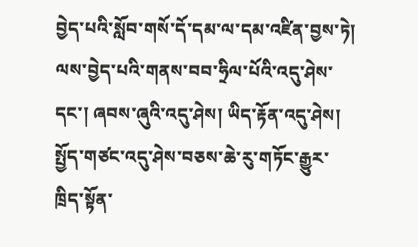བྱེད་པའི་སློབ་གསོ་དོ་དམ་ལ་དམ་འཛིན་བྱས་ཏེ། ལས་བྱེད་པའི་གནས་བབ་ཧྲིལ་པོའི་འདུ་ཤེས་དང་། ཞབས་ཞུའི་འདུ་ཤེས། ཡིད་རྟོན་འདུ་ཤེས། སྤྱོད་གཙང་འདུ་ཤེས་བཅས་ཆེ་རུ་གཏོང་རྒྱུར་ཁྲིད་སྟོན་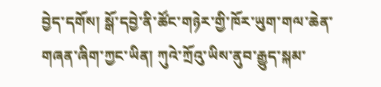བྱེད་དགོས། སྒོ་དབྱེ་ནི་ཚོང་གཉེར་གྱི་ཁོར་ཡུག་གལ་ཆེན་གཞན་ཞིག་ཀྱང་ཡིན། ཀུའེ་ཀྲོའུ་ཡིས་ནུབ་རྒྱུད་སྐམ་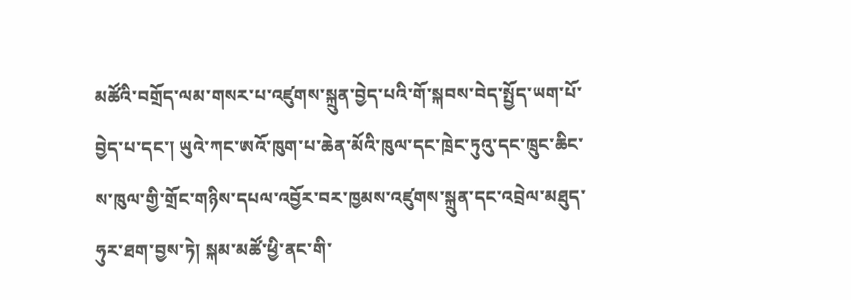མཚོའི་བགྲོད་ལམ་གསར་པ་འཛུགས་སྐྲུན་བྱེད་པའི་གོ་སྐབས་བེད་སྤྱོད་ཡག་པོ་བྱེད་པ་དང་། ཡུའེ་ཀང་ཨའོ་ཁུག་པ་ཆེན་མོའི་ཁུལ་དང་ཁྲེང་ཏུའུ་དང་ཁྲུང་ཆིང་ས་ཁུལ་གྱི་གྲོང་གཉིས་དཔལ་འབྱོར་བར་ཁྱམས་འཛུགས་སྐྲུན་དང་འབྲེལ་མཐུད་ཧུར་ཐག་བྱས་ཏེ། སྐམ་མཚོ་ཕྱི་ནང་གི་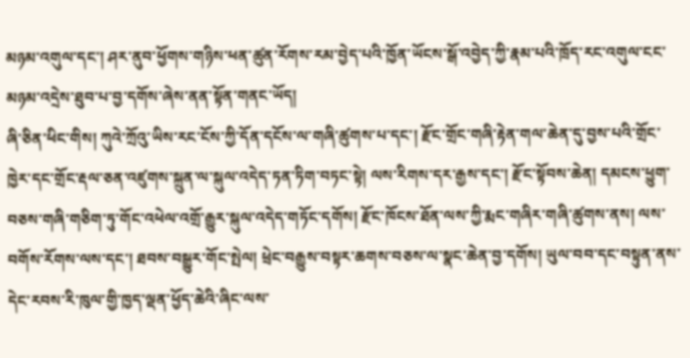མཉམ་འགུལ་དང་། ཤར་ནུབ་ཕྱོགས་གཉིས་ཕན་ཚུན་རོགས་རམ་བྱེད་པའི་ཁྱོན་ཡོངས་སྒོ་འབྱེད་ཀྱི་རྣམ་པའི་ཁྲོད་རང་འགུལ་ངང་མཉམ་འདྲེས་ཐུབ་པ་བྱ་དགོས་ཞེས་ནན་སྟོན་གནང་ཡོད།
ཞི་ཅིན་ཕིང་གིས། ཀུའེ་ཀྲོའུ་ཡིས་རང་ངོས་ཀྱི་དོན་དངོས་ལ་གཞི་ཚུགས་པ་དང་། རྫོང་གྲོང་གཞི་རྟེན་གལ་ཆེན་དུ་བྱས་པའི་གྲོང་ཁྱེར་དང་གྲོང་རྡལ་ཅན་འཛུགས་སྐྲུན་ལ་སྐུལ་འདེད་ཏན་ཏིག་བཏང་སྟེ། ལས་རིགས་དར་རྒྱས་དང་། རྫོང་སྟོབས་ཆེན། དམངས་ཕྱུག་བཅས་གཞི་གཅིག་ཏུ་གོང་འཕེལ་འགྲོ་རྒྱུར་སྐུལ་འདེད་གཏོང་དགོས། རྫོང་ཁོངས་ཐོན་ལས་ཀྱི་རྨང་གཞིར་གཞི་ཚུགས་ནས། ལས་བགོས་རོགས་ལས་དང་། ཐབས་བསྒྱུར་གོང་སྤེལ། ཕྲེང་བརྒྱུས་བསྟར་ཆགས་བཅས་ལ་སྣང་ཆེན་བྱ་དགོས། ཡུལ་བབ་དང་བསྟུན་ནས་དེང་རབས་རི་ཁུལ་གྱི་ཁྱད་ལྡན་ཕྱོད་ཆེའི་ཞིང་ལས་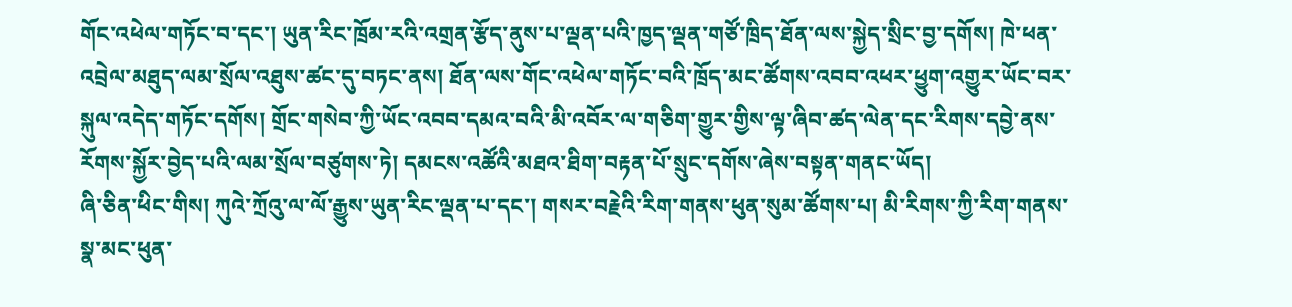གོང་འཕེལ་གཏོང་བ་དང་། ཡུན་རིང་ཁྲོམ་རའི་འགྲན་རྩོད་ནུས་པ་ལྡན་པའི་ཁྱད་ལྡན་གཙོ་ཁྲིད་ཐོན་ལས་སྐྱེད་སྲིང་བྱ་དགོས། ཁེ་ཕན་འབྲེལ་མཐུད་ལམ་སྲོལ་འཐུས་ཚང་དུ་བཏང་ནས། ཐོན་ལས་གོང་འཕེལ་གཏོང་བའི་ཁྲོད་མང་ཚོགས་འབབ་འཕར་ཕྱུག་འགྱུར་ཡོང་བར་སྐུལ་འདེད་གཏོང་དགོས། གྲོང་གསེབ་ཀྱི་ཡོང་འབབ་དམའ་བའི་མི་འབོར་ལ་གཅིག་གྱུར་གྱིས་ལྟ་ཞིབ་ཚད་ལེན་དང་རིགས་དབྱེ་ནས་རོགས་སྐྱོར་བྱེད་པའི་ལམ་སྲོལ་བཙུགས་ཏེ། དམངས་འཚོའི་མཐའ་ཐིག་བརྟན་པོ་སྲུང་དགོས་ཞེས་བསྟན་གནང་ཡོད།
ཞི་ཅིན་ཕིང་གིས། ཀུའེ་ཀྲོའུ་ལ་ལོ་རྒྱུས་ཡུན་རིང་ལྡན་པ་དང་། གསར་བརྗེའི་རིག་གནས་ཕུན་སུམ་ཚོགས་པ། མི་རིགས་ཀྱི་རིག་གནས་སྣ་མང་ཕུན་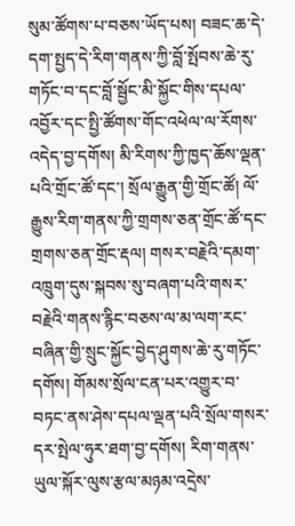སུམ་ཚོགས་པ་བཅས་ཡོད་པས། བཟང་ཆ་དེ་དག་སྤྱད་དེ་རིག་གནས་ཀྱི་བློ་སྤོབས་ཆེ་རུ་གཏོང་བ་དང་བློ་སྦྱོང་མི་སྐྱོང་གིས་དཔལ་འབྱོར་དང་སྤྱི་ཚོགས་གོང་འཕེལ་ལ་རོགས་འདེད་བྱ་དགོས། མི་རིགས་ཀྱི་ཁྱད་ཆོས་ལྡན་པའི་གྲོང་ཚོ་དང་། སྲོལ་རྒྱུན་གྱི་གྲོང་ཚོ། ལོ་རྒྱུས་རིག་གནས་ཀྱི་གྲགས་ཅན་གྲོང་ཚོ་དང་གྲགས་ཅན་གྲོང་རྡལ། གསར་བརྗེའི་དམག་འཁྲུག་དུས་སྐབས་སུ་བཞག་པའི་གསར་བརྗེའི་གནས་རྙིང་བཅས་ལ་མ་ལག་རང་བཞིན་གྱི་སྲུང་སྐྱོང་བྱེད་ཤུགས་ཆེ་རུ་གཏོང་དགོས། གོམས་སྲོལ་ངན་པར་འགྱུར་བ་བཏང་ནས་ཤེས་དཔལ་ལྡན་པའི་སྲོལ་གསར་དར་སྤེལ་ཧུར་ཐག་བྱ་དགོས། རིག་གནས་ཡུལ་སྐོར་ལུས་རྩལ་མཉམ་འདྲེས་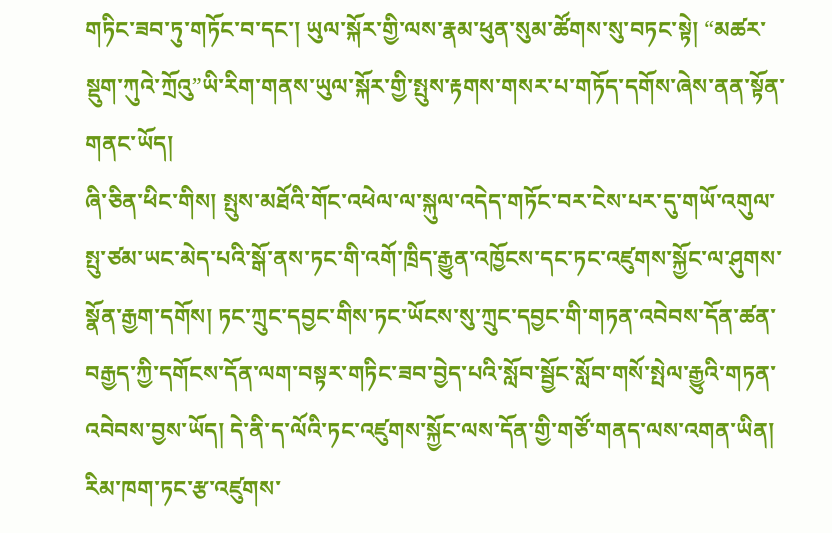གཏིང་ཟབ་ཏུ་གཏོང་བ་དང་། ཡུལ་སྐོར་གྱི་ལས་རྣམ་ཕུན་སུམ་ཚོགས་སུ་བཏང་སྟེ། “མཚར་སྡུག་ཀུའེ་ཀྲོའུ”ཡི་རིག་གནས་ཡུལ་སྐོར་གྱི་སྤུས་རྟགས་གསར་པ་གཏོད་དགོས་ཞེས་ནན་སྟོན་གནང་ཡོད།
ཞི་ཅིན་ཕིང་གིས། སྤུས་མཐོའི་གོང་འཕེལ་ལ་སྐུལ་འདེད་གཏོང་བར་ངེས་པར་དུ་གཡོ་འགུལ་སྤུ་ཙམ་ཡང་མེད་པའི་སྒོ་ནས་ཏང་གི་འགོ་ཁྲིད་རྒྱུན་འཁྱོངས་དང་ཏང་འཛུགས་སྐྱོང་ལ་ཤུགས་སྣོན་རྒྱག་དགོས། ཏང་ཀྲུང་དབྱང་གིས་ཏང་ཡོངས་སུ་ཀྲུང་དབྱང་གི་གཏན་འབེབས་དོན་ཚན་བརྒྱད་ཀྱི་དགོངས་དོན་ལག་བསྟར་གཏིང་ཟབ་བྱེད་པའི་སློབ་སྦྱོང་སློབ་གསོ་སྤེལ་རྒྱུའི་གཏན་འབེབས་བྱས་ཡོད། དེ་ནི་ད་ལོའི་ཏང་འཛུགས་སྐྱོང་ལས་དོན་གྱི་གཙོ་གནད་ལས་འགན་ཡིན། རིམ་ཁག་ཏང་རྩ་འཛུགས་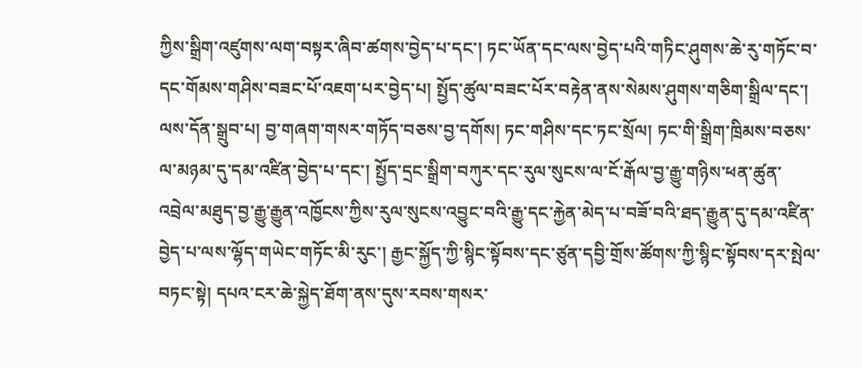ཀྱིས་སྒྲིག་འཛུགས་ལག་བསྟར་ཞིབ་ཚགས་བྱེད་པ་དང་། ཏང་ཡོན་དང་ལས་བྱེད་པའི་གཏིང་ཤུགས་ཆེ་རུ་གཏོང་བ་དང་གོམས་གཤིས་བཟང་པོ་འཇག་པར་བྱེད་པ། སྤྱོད་ཚུལ་བཟང་པོར་བརྟེན་ནས་སེམས་ཤུགས་གཅིག་སྒྲིལ་དང་། ལས་དོན་སྒྲུབ་པ། བྱ་གཞག་གསར་གཏོད་བཅས་བྱ་དགོས། ཏང་གཤིས་དང་ཏང་སྲོལ། ཏང་གི་སྒྲིག་ཁྲིམས་བཅས་ལ་མཉམ་དུ་དམ་འཛིན་བྱེད་པ་དང་། སྤྱོད་དྲང་སྒྲིག་བཀུར་དང་རུལ་སུངས་ལ་ངོ་རྒོལ་བྱ་རྒྱུ་གཉིས་ཕན་ཚུན་འབྲེལ་མཐུད་བྱ་རྒྱུ་རྒྱུན་འཁྱོངས་ཀྱིས་རུལ་སུངས་འབྱུང་བའི་རྒྱུ་དང་རྐྱེན་མེད་པ་བཟོ་བའི་ཐད་རྒྱུན་དུ་དམ་འཛིན་བྱེད་པ་ལས་ལྷོད་གཡེང་གཏོང་མི་རུང་། རྒྱང་སྐྱོད་ཀྱི་སྙིང་སྟོབས་དང་ཙུན་དབྱི་གྲོས་ཚོགས་ཀྱི་སྙིང་སྟོབས་དར་སྤེལ་བཏང་སྟེ། དཔའ་ངར་ཆེ་སྐྱེད་ཐོག་ནས་དུས་རབས་གསར་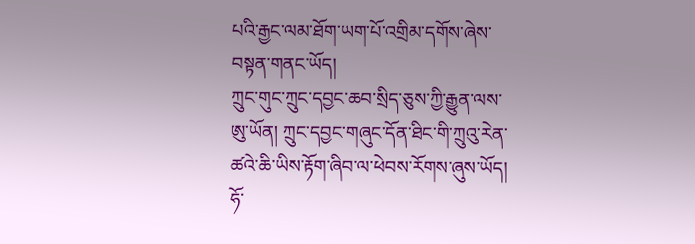པའི་རྒྱང་ལམ་ཐོག་ཡག་པོ་འགྲིམ་དགོས་ཞེས་བསྟན་གནང་ཡོད།
ཀྲུང་གུང་ཀྲུང་དབྱང་ཆབ་སྲིད་ཅུས་ཀྱི་རྒྱུན་ལས་ཨུ་ཡོན། ཀྲུང་དབྱང་གཞུང་དོན་ཐིང་གི་ཀྲུའུ་རེན་ཚའེ་ཆི་ཡིས་རྟོག་ཞིབ་ལ་ཕེབས་རོགས་ཞུས་ཡོད།
ཧོ་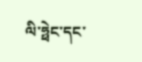ལི་ཧྥེང་དང་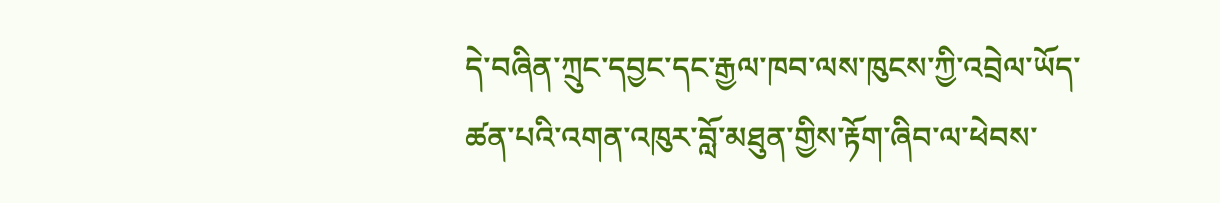དེ་བཞིན་ཀྲུང་དབྱང་དང་རྒྱལ་ཁབ་ལས་ཁུངས་ཀྱི་འབྲེལ་ཡོད་ཚན་པའི་འགན་འཁུར་བློ་མཐུན་གྱིས་རྟོག་ཞིབ་ལ་ཕེབས་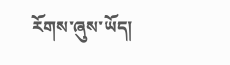རོགས་ཞུས་ཡོད།